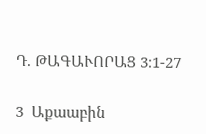Դ. ԹԱԳԱՒՈՐԱՑ 3։1-27

3  Աքաաբին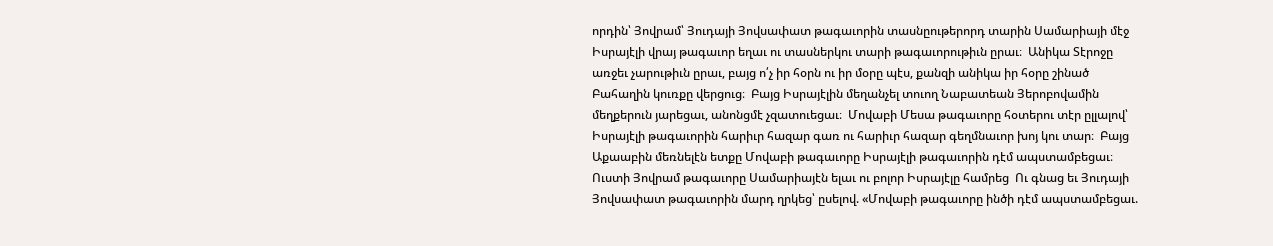որդին՝ Յովրամ՝ Յուդայի Յովսափատ թագաւորին տասնըութերորդ տարին Սամարիայի մէջ Իսրայէլի վրայ թագաւոր եղաւ ու տասներկու տարի թագաւորութիւն ըրաւ։  Անիկա Տէրոջը առջեւ չարութիւն ըրաւ, բայց ո՛չ իր հօրն ու իր մօրը պէս, քանզի անիկա իր հօրը շինած Բահաղին կուռքը վերցուց։  Բայց Իսրայէլին մեղանչել տուող Նաբատեան Յերոբովամին մեղքերուն յարեցաւ, անոնցմէ չզատուեցաւ։  Մովաբի Մեսա թագաւորը հօտերու տէր ըլլալով՝ Իսրայէլի թագաւորին հարիւր հազար գառ ու հարիւր հազար գեղմնաւոր խոյ կու տար։  Բայց Աքաաբին մեռնելէն ետքը Մովաբի թագաւորը Իսրայէլի թագաւորին դէմ ապստամբեցաւ։  Ուստի Յովրամ թագաւորը Սամարիայէն ելաւ ու բոլոր Իսրայէլը համրեց  Ու գնաց եւ Յուդայի Յովսափատ թագաւորին մարդ ղրկեց՝ ըսելով. «Մովաբի թագաւորը ինծի դէմ ապստամբեցաւ.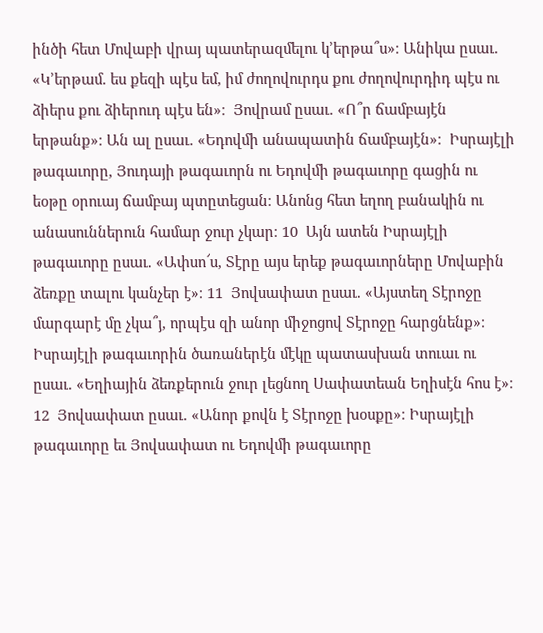ինծի հետ Մովաբի վրայ պատերազմելու կ’երթա՞ս»։ Անիկա ըսաւ. «Կ’երթամ. ես քեզի պէս եմ, իմ ժողովուրդս քու ժողովուրդիդ պէս ու ձիերս քու ձիերուդ պէս են»։  Յովրամ ըսաւ. «Ո՞ր ճամբայէն երթանք»։ Ան ալ ըսաւ. «Եդովմի անապատին ճամբայէն»։  Իսրայէլի թագաւորը, Յուդայի թագաւորն ու Եդովմի թագաւորը գացին ու եօթը օրուայ ճամբայ պտըտեցան։ Անոնց հետ եղող բանակին ու անասուններուն համար ջուր չկար։ 10  Այն ատեն Իսրայէլի թագաւորը ըսաւ. «Ափսո՜ս, Տէրը այս երեք թագաւորները Մովաբին ձեռքը տալու կանչեր է»։ 11  Յովսափատ ըսաւ. «Այստեղ Տէրոջը մարգարէ մը չկա՞յ, որպէս զի անոր միջոցով Տէրոջը հարցնենք»։ Իսրայէլի թագաւորին ծառաներէն մէկը պատասխան տուաւ ու ըսաւ. «Եղիային ձեռքերուն ջուր լեցնող Սափատեան Եղիսէն հոս է»։ 12  Յովսափատ ըսաւ. «Անոր քովն է Տէրոջը խօսքը»։ Իսրայէլի թագաւորը եւ Յովսափատ ու Եդովմի թագաւորը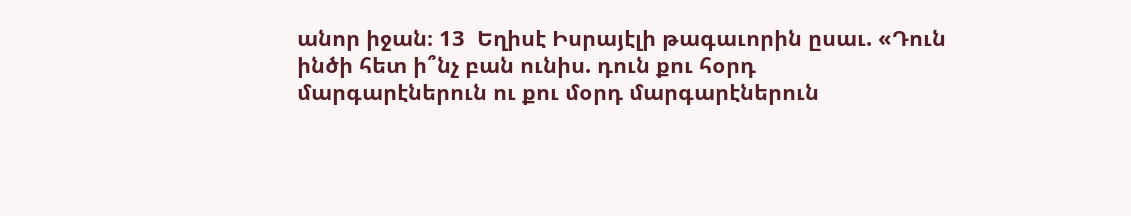անոր իջան։ 13  Եղիսէ Իսրայէլի թագաւորին ըսաւ. «Դուն ինծի հետ ի՞նչ բան ունիս. դուն քու հօրդ մարգարէներուն ու քու մօրդ մարգարէներուն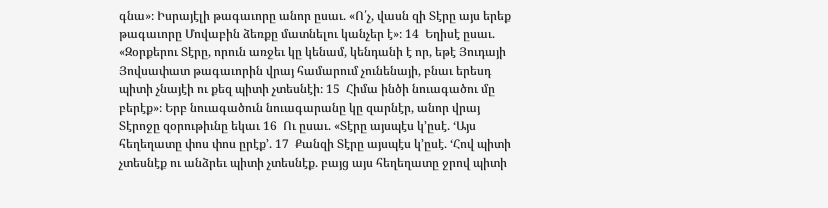գնա»։ Իսրայէլի թագաւորը անոր ըսաւ. «Ո՛չ, վասն զի Տէրը այս երեք թագաւորը Մովաբին ձեռքը մատնելու կանչեր է»։ 14  Եղիսէ ըսաւ. «Զօրքերու Տէրը, որուն առջեւ կը կենամ, կենդանի է որ, եթէ Յուդայի Յովսափատ թագաւորին վրայ համարում չունենայի, բնաւ երեսդ պիտի չնայէի ու քեզ պիտի չտեսնէի։ 15  Հիմա ինծի նուագածու մը բերէք»։ Երբ նուագածուն նուագարանը կը զարնէր, անոր վրայ Տէրոջը զօրութիւնը եկաւ 16  Ու ըսաւ. «Տէրը այսպէս կ’ըսէ. ‘Այս հեղեղատը փոս փոս ըրէք’. 17  Քանզի Տէրը այսպէս կ’ըսէ. ‘Հով պիտի չտեսնէք ու անձրեւ պիտի չտեսնէք. բայց այս հեղեղատը ջրով պիտի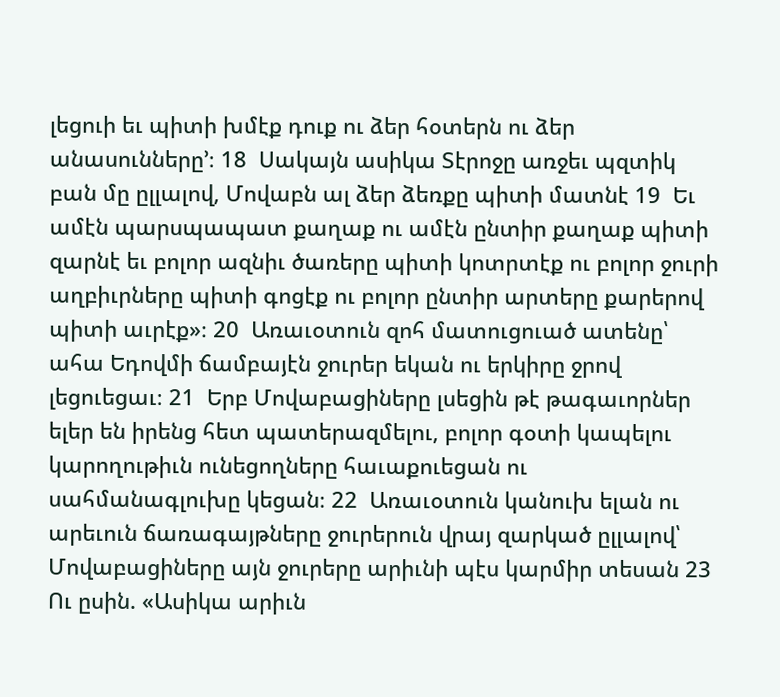լեցուի եւ պիտի խմէք դուք ու ձեր հօտերն ու ձեր անասունները’։ 18  Սակայն ասիկա Տէրոջը առջեւ պզտիկ բան մը ըլլալով, Մովաբն ալ ձեր ձեռքը պիտի մատնէ 19  Եւ ամէն պարսպապատ քաղաք ու ամէն ընտիր քաղաք պիտի զարնէ եւ բոլոր ազնիւ ծառերը պիտի կոտրտէք ու բոլոր ջուրի աղբիւրները պիտի գոցէք ու բոլոր ընտիր արտերը քարերով պիտի աւրէք»։ 20  Առաւօտուն զոհ մատուցուած ատենը՝ ահա Եդովմի ճամբայէն ջուրեր եկան ու երկիրը ջրով լեցուեցաւ։ 21  Երբ Մովաբացիները լսեցին թէ թագաւորներ ելեր են իրենց հետ պատերազմելու, բոլոր գօտի կապելու կարողութիւն ունեցողները հաւաքուեցան ու սահմանագլուխը կեցան։ 22  Առաւօտուն կանուխ ելան ու արեւուն ճառագայթները ջուրերուն վրայ զարկած ըլլալով՝ Մովաբացիները այն ջուրերը արիւնի պէս կարմիր տեսան 23  Ու ըսին. «Ասիկա արիւն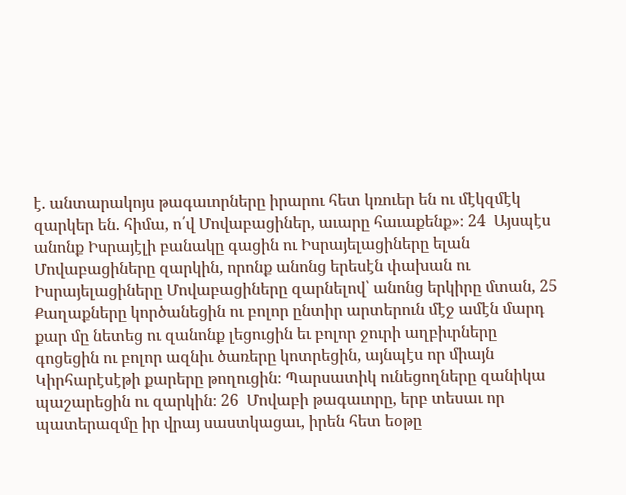է. անտարակոյս թագաւորները իրարու հետ կռուեր են ու մէկզմէկ զարկեր են. հիմա, ո՛վ Մովաբացիներ, աւարը հաւաքենք»։ 24  Այսպէս անոնք Իսրայէլի բանակը գացին ու Իսրայելացիները ելան Մովաբացիները զարկին, որոնք անոնց երեսէն փախան ու Իսրայելացիները Մովաբացիները զարնելով՝ անոնց երկիրը մտան, 25  Քաղաքները կործանեցին ու բոլոր ընտիր արտերուն մէջ ամէն մարդ քար մը նետեց ու զանոնք լեցուցին եւ բոլոր ջուրի աղբիւրները գոցեցին ու բոլոր ազնիւ ծառերը կոտրեցին, այնպէս որ միայն Կիրհարէսէթի քարերը թողուցին։ Պարսատիկ ունեցողները զանիկա պաշարեցին ու զարկին։ 26  Մովաբի թագաւորը, երբ տեսաւ որ պատերազմը իր վրայ սաստկացաւ, իրեն հետ եօթը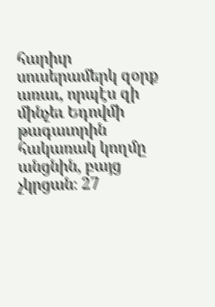հարիւր սուսերամերկ զօրք առաւ, որպէս զի մինչեւ Եդովմի թագաւորին հակառակ կողմը անցնին, բայց չկրցան։ 27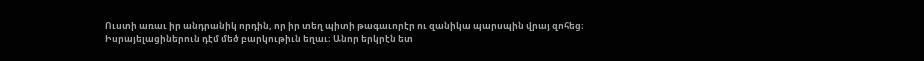Ուստի առաւ իր անդրանիկ որդին, որ իր տեղ պիտի թագաւորէր ու զանիկա պարսպին վրայ զոհեց։ Իսրայելացիներուն դէմ մեծ բարկութիւն եղաւ։ Անոր երկրէն ետ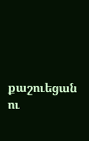քաշուեցան ու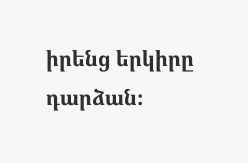իրենց երկիրը դարձան։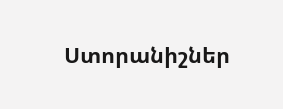Ստորանիշներ